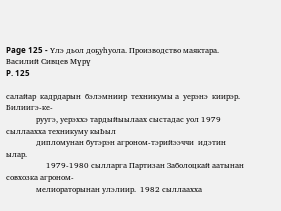Page 125 - Үлэ дьол доҕуһуола. Производство маяктара. Василий Сивцев Мүрү
P. 125

салайар  кадрдарын  бэлэмниир  техникумы а  уерэнэ  киирэр.  Билиигэ-ке-
               руугэ, уерэххэ тардыйыылаах сыстадас уол 1979 сыллаахха техникуму кыЬыл
               дипломунан бутэрэн агроном-тэрийээччи  идэтин ылар.
                    1979-1980 сылларга Партизан Заболоцкай аатынан совхозка агроном-
               мелиораторынан улэлиир.  1982 сыллаахха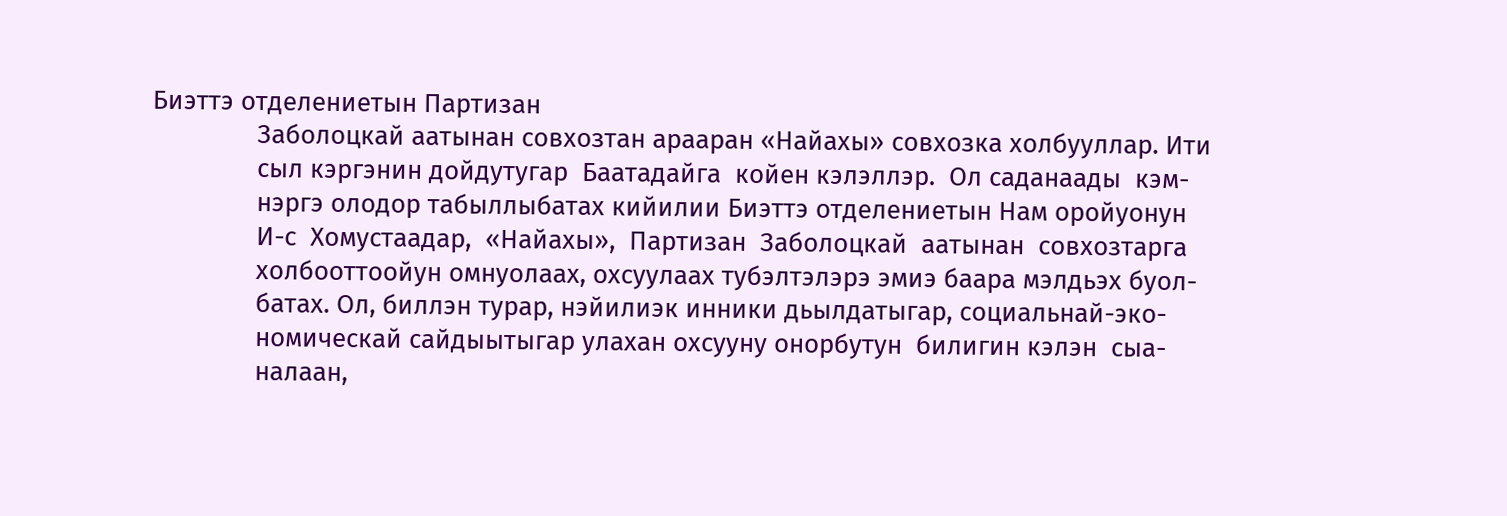Биэттэ отделениетын Партизан
               Заболоцкай аатынан совхозтан арааран «Найахы» совхозка холбууллар. Ити
               сыл кэргэнин дойдутугар  Баатадайга  койен кэлэллэр.  Ол саданаады  кэм-
               нэргэ олодор табыллыбатах кийилии Биэттэ отделениетын Нам оройуонун
               И-с  Хомустаадар,  «Найахы»,  Партизан  Заболоцкай  аатынан  совхозтарга
               холбооттоойун омнуолаах, охсуулаах тубэлтэлэрэ эмиэ баара мэлдьэх буол-
               батах. Ол, биллэн турар, нэйилиэк инники дьылдатыгар, социальнай-эко-
               номическай сайдыытыгар улахан охсууну онорбутун  билигин кэлэн  сыа-
               налаан,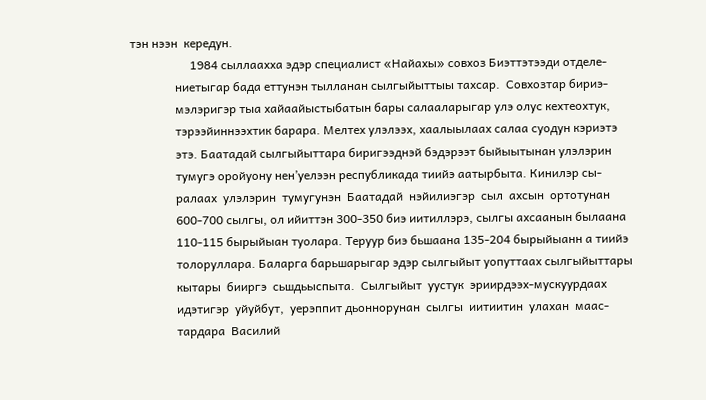тэн нээн  кередун.
                    1984 сыллаахха эдэр специалист «Найахы» совхоз Биэттэтээди отделе-
               ниетыгар бада еттунэн тылланан сылгыйыттыы тахсар.  Совхозтар бириэ-
               мэлэригэр тыа хайаайыстыбатын бары салааларыгар улэ олус кехтеохтук,
               тэрээйиннээхтик барара. Мелтех улэлээх, хаалыылаах салаа суодун кэриэтэ
               этэ. Баатадай сылгыйыттара биригээднэй бэдэрээт быйыытынан улэлэрин
               тумугэ оройуону нен’уелээн республикада тиийэ аатырбыта. Кинилэр сы-
               ралаах  улэлэрин  тумугунэн  Баатадай  нэйилиэгэр  сыл  ахсын  ортотунан
               600-700 сылгы, ол ийиттэн 300-350 биэ иитиллэрэ, сылгы ахсаанын былаана
               110-115 бырыйыан туолара. Теруур биэ бьшаана 135-204 бырыйыанн а тиийэ
               толоруллара. Баларга барьшарыгар эдэр сылгыйыт уопуттаах сылгыйыттары
               кытары  бииргэ  сьшдьыспыта.  Сылгыйыт  уустук  эриирдээх-мускуурдаах
               идэтигэр  уйуйбут,  уерэппит дьоннорунан  сылгы  иитиитин  улахан  маас-
               тардара  Василий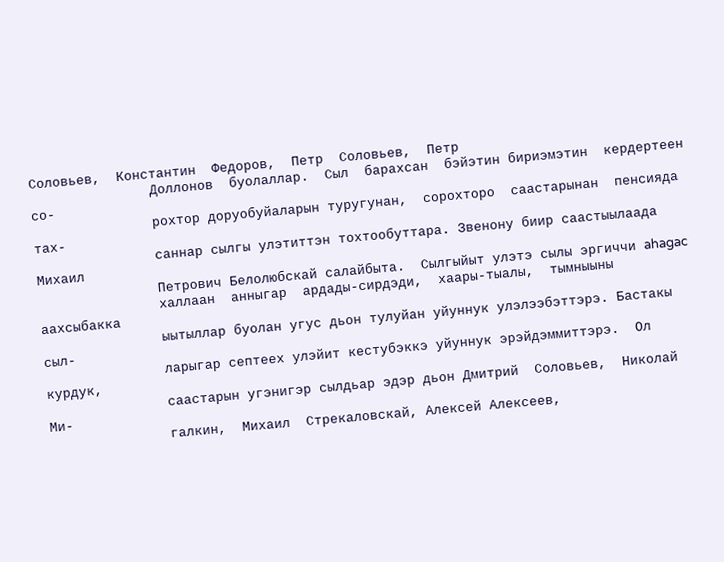Соловьев,  Константин  Федоров,  Петр  Соловьев,  Петр
               Доллонов  буолаллар.  Сыл  барахсан  бэйэтин бириэмэтин  кердертеен  со-
               рохтор доруобуйаларын туругунан,  сорохторо  саастарынан  пенсияда тах-
               саннар сылгы улэтиттэн тохтообуттара. Звенону биир саастыылаада Михаил
               Петрович Белолюбскай салайбыта.  Сылгыйыт улэтэ сылы эргиччи ahagac
               халлаан  анныгар  ардады-сирдэди,  хаары-тыалы,  тымныыны  аахсыбакка
               ыытыллар буолан угус дьон тулуйан уйуннук улэлээбэттэрэ. Бастакы сыл-
               ларыгар септеех улэйит кестубэккэ уйуннук эрэйдэммиттэрэ.  Ол курдук,
               саастарын угэнигэр сылдьар эдэр дьон Дмитрий  Соловьев,  Николай  Ми-
               галкин,  Михаил  Стрекаловскай, Алексей Алексеев,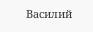Василий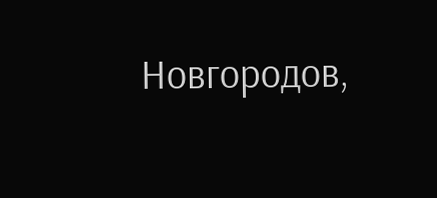Новгородов,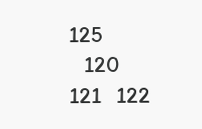125
   120   121   122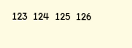123   124   125   126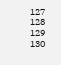127   128   129   130